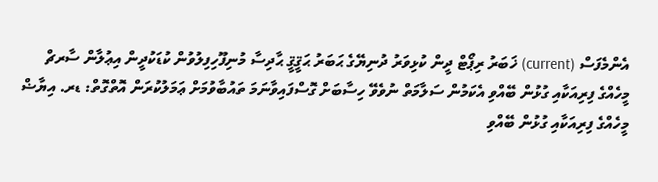އެންމެފަސް (current) ޚަބަރު ރިޕޯޓް ދީން ކުޅިވަރު ދުނިޔޭގެ ޙަބަރު ޙަޤީޤީ ޙާދިސާ މުނިފޫހިފިލުވުން ކުޑަކުދީން އިޢުލާން ސާރޗް
މީހެއްގެ ފިރިއަކާއި ގުޅުން ބޭއްވި އެކަމުން ސަލާމަތް ނުވެވޭ ހިސާބަށް ގޮސްފައިވާނަމަ ތައުބާވުމަށް ޢަމަލުކުރަން އޮތްގޮތް: ޑރ. އިޔާޟް
މީހެއްގެ ފިރިއަކާއި ގުޅުން ބޭއްވި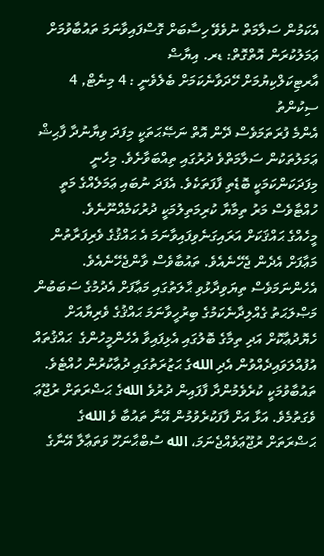އެކަމުން ސަލާމަތް ނުވެވޭ ހިސާބަށް ގޮސްފައިވާނަމަ ތައުބާވުމަށް ޢަމަލުކުރަން އޮތްގޮތް: ޑރ. އިޔާޟް
އާރޓިކަލްކިޔުމަށް ހޭދަވާނެކަމަށް ބެލެވެނީ : 4 މިނެޓް, 4 ސިކުންތު
އެންމެ ފުރަތަމަވެސް ދޭން އޮތް ނަޞޭޙަތަކީ މިފަދަ ވިޔާނުދާ ފާޙިޝް ޢަމަލުތަކުން ސަލާމަތްވެ ދުރުގައި ތިއްބަވާށެވެ. މިހެނީ މިފަދަކަންކަމަކީ ބޮޑެތި ފާފަތަކެވެ. އެފަދަ ނުބައި ޢަމަލެއްގެ މަތީ ހުއްޓާވެސް މަރު ތިމާޔާ ކުރިމަތިލުމަކީ ދުރުކަމެއްނޫނެވެ.
މީހެއްގެ ޙައްޤަކަށް އަރައިގަނެވިފައިވާނަމަ އެ ޙައްޤުގެ ވެރިފަރާތުން މަޢާފަށް އެދެން ޖެހޭނެއެވެ. ތައުބާވެސް ވާންޖެހޭނެއެވެ. އެހެންނަމަވެސް ތިޔަވިދާޅުވި ޙާލަތުގައި މަޢާފަށް އެދުމުގެ ސަބަބުން މަޞްލަޙަތު ގެއްލިދާނެކަމުގެ ބިރުހީވާނަމަ ޙައްޤުގެ ވެރިޔާއަށް ހެޔޮދުޢާކޮށް އަދި ތިމާގެ ބޮލުގައި އެޅިފައިވާ އެހެންމީހުންގެ  ޙައްޤުތައް އުފުއްލަވައިދެއްވުން އެދި اللهގެ ޙަޒުރަތުގައި ދުޢާކުރުން ހުއްޓެވެ.
ތައުބާވުމަކީ ކުރެވެމުންދާ ފާފައިން ދުރުވެ اللهގެ ޙަޟްރަތަށް ރުޖޫޢަ ވެގަތުމެވެ. އަޅާ އަށް ފާފަކުރެވުމުން އޭނާ ތައުބާ ވެ اللهގެ ޙަޟްރަތަށް ރުޖޫޢަވެއްޖެނަމަ، الله ސުބްޙާނަހޫ ވަތަޢާލާ އޭނާގެ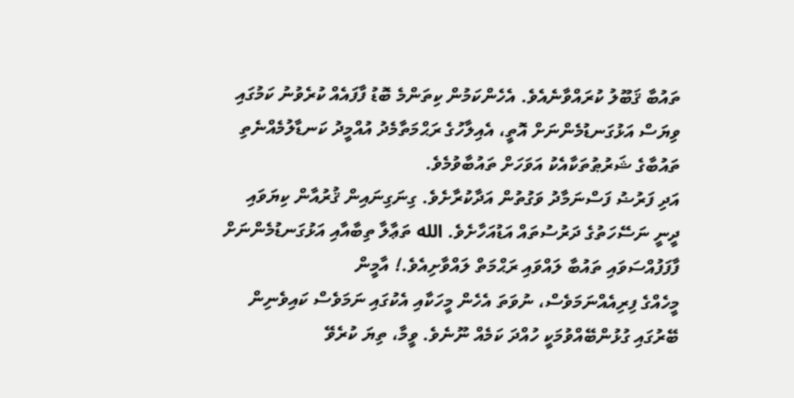ތައުބާ ޤަބޫލު ކުރައްވާނެއެވެ. އެހެންކަމުން ކިތަންމެ ބޮޑު ފާފައެއް ކުރެވުނު ކަމުގައި ވިޔަސް އަޅުގަނޑުމެންނަށް އޮތީ، އެއިލާހުގެ ރަޙްމަތާމެދު އުއްމީދު ކަނޑާލުމެއްނެތި ތައުބާގެ ޝަރުޠުތަކާއެކު އަވަހަށް ތައުބާވުމެވެ.
އަދި ފަރުޟު ފަސްނަމާދު ވަގުތުން އަދާކުރާށެވެ. ގިނަގިނައިން ޤުރުއާން ކިޔަވައި ދީނީ ނަސޭހަތުގެ ދަރުސުތައް އަޑުއަހާށެވެ. الله ތަޢާލާ ތިބާއާއި އަޅުގަނޑުމެންނަށް ފާފަފުއްސަވައި ތައުބާ ލައްވައި ރަޙްމަތް ލައްވާށިއެވެ.! އާމީން
މީހެއްގެ ފިރިއެއްނަމަވެސް، ނުވަތަ އެހެން މީހަކާއި އެކުގައި ނަމަވެސް ކައިވެނިން ބޭރުގައި ގުޅުންބޭއްވުމަކީ ހުއްދަ ކަމެއް ނޫނެވެ. ވީމާ، ތިޔަ ކުރެވޭ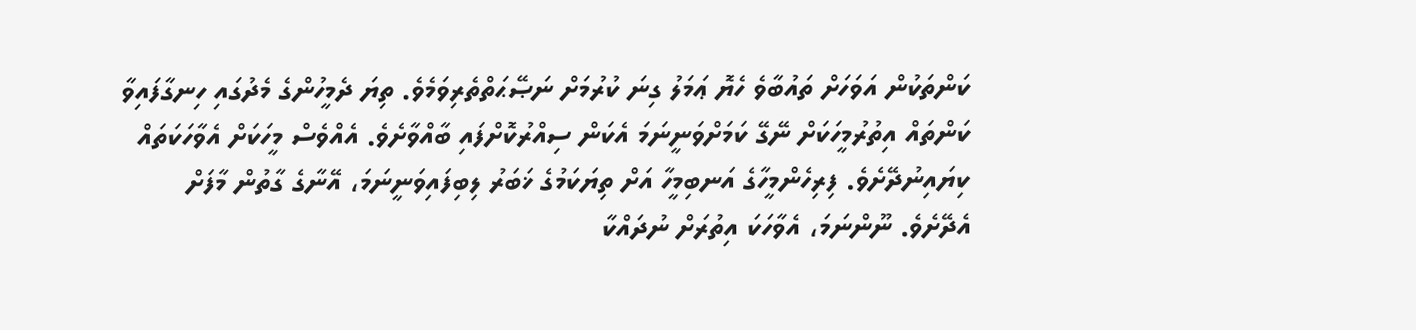ކަންތަކުން އަވަހަށް ތައުބާވެ ހެޔޮ ޢަމަލު ގިނަ ކުރުމަށް ނަޞޭޙަތްތެރިވަމެވެ. ތިޔަ ދެމީހުންގެ މެދުގައި ހިނގާފައިވާ ކަންތައް އިތުރުމީހަކަށް ނޭގޭ ކަމަށްވަނީނަމަ އެކަން ސިއްރުކޮށްފައި ބާއްވާށެވެ. އެއްވެސް މީހަކަށް އެވާހަކަތައް ކިޔައިނުދޭށެވެ. ފިރިހެންމީހާގެ އަނބިމީހާ އަށް ތިޔަކަމުގެ ޚަބަރު ލިބިފައިވަނީނަމަ، އޭނާގެ ގާތުން މާފަށް އެދޭށެވެ. ނޫންނަމަ، އެވާހަކަ އިތުރަށް ނުދައްކާ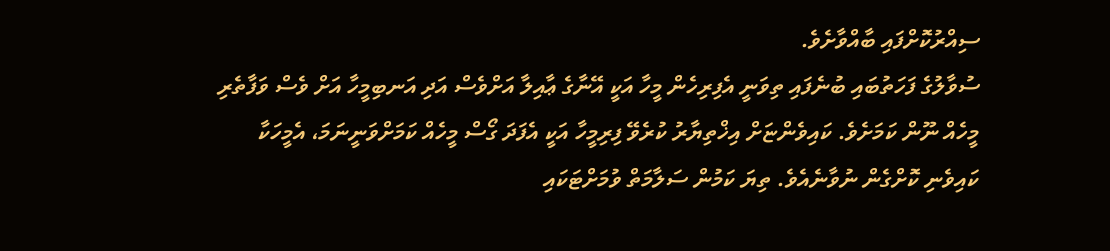ސިއްރުކޮށްފައި ބާއްވާށެވެ.
ސުވާލުގެ ފަހަތުބައި ބުނެފައި ތިވަނީ އެފިރިހެން މީހާ އަކީ އޭނާގެ ޢާއިލާ އަށްވެސް އަދި އަނބިމީހާ އަށް ވެސް ވަފާތެރި މީހެއް ނޫން ކަމަށެވެ. ކައިވެންޏަށް އިޚްތިޔާރު ކުރެވޭ ފިރިމީހާ އަކީ އެފަދަ ގޯސް މީހެއް ކަމަށްވަނީނަމަ، އެމީހަކާ ކައިވެނި ކޮށްގެން ނުވާނެއެވެ. ތިޔަ ކަމުން ސަލާމަތް ވުމަށްޓަކައި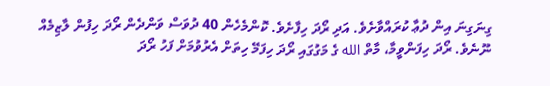ގިނަގިނަ އިން ދުޢާ ކުރައްވާށެވެ. އަދި ރޯދަ ހިފާށެވެ. ކޮންމެހެން 40 ދުވަސް ވަންދެން ރޯދަ ހިފުން ލާޒިމެއް ނޫނެވެ. ރޯދަ ހިފަންވީމާ، މާތް الله ގެ މަގުގައި ރޯދަ ހިފަމޭ ހިތަށް އެރުވުމަށް ފަހު ރޯދަ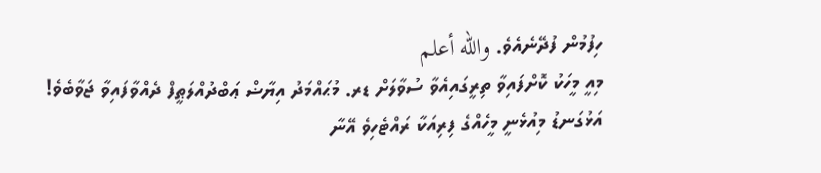ހިފުމުން ފުދޭނެއެވެ. والله أعلم
މިއީ މީހަކު ކޮށްފައިވާ ތިރީގައިއެވާ ސުވާލަށް ޑރ. މުޙައްމަދު އިޔާޟް ޢަބްދުއްލަޠީފް ދެއްވާފައިވާ ޖަވާބެވެ!
އަޅުގަނޑު މިއުޅެނީ މީހެއްގެ ފިރިއަކާ ރައްޓެހިވެ އޭނާ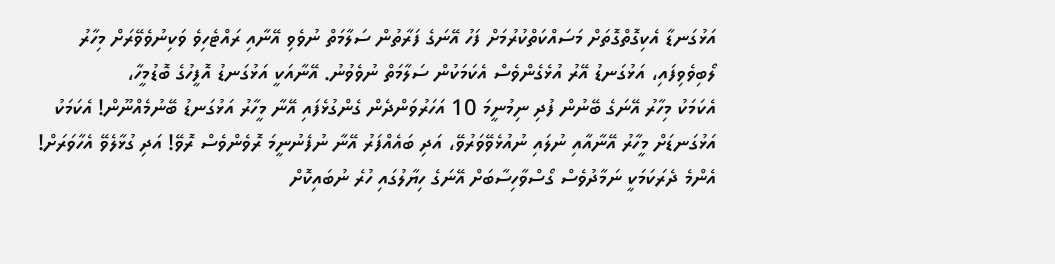އަޅުގަނޑާ އެކިގޮތްގޮތަށް މަސައްކަތްކުރުމަށް ފަހު އޭނަގެ ފަރާތުން ސަލާމަތް ނުވެވި އޭނާއި ރައްޓެހިވެ ވަކިނުވެވޭރަށް މިހާރު  ލޯބިވެވިފައި، އަޅުގަނޑު އޭރު އުޅެގެންވެސް އެކަމަކުން ސަލާމަތް ނުވެވުނު. އޭނާއަކީ އަޅުގަނޑު އޮފީހުގެ ބޮޑުމީހާ،
އެކަމަކު މިހާރު އޭނަގެ ބޭނުން ފުދި ނިމުނީމަ 10 އަހަރުވަންދެން ގެންގުޅެފައި އޭނާ މީހާރު އަޅުގަނޑު ބޭނުމެއްނޫން! އެކަމަކު އަޅުގަނޑަށް މީހާރު އޭނާއާއި ނުލައި ނުއުޅެވޭވަރުވޭ، އަދި ބައެއްފަރު އޭނާ ނުފެނުނީމަ ރޮވެންވެސް ރޮވޭ! އަދި ގުޅާލެވޭ އެހާވަރަށް! އެންމެ ދެރަކަމަކީ ނަމާދުވެސް ގޯސްވާހިސާބަށް އޭނަގެ ހިޔާލުގައި ހުރެ ނުބައިކޮށް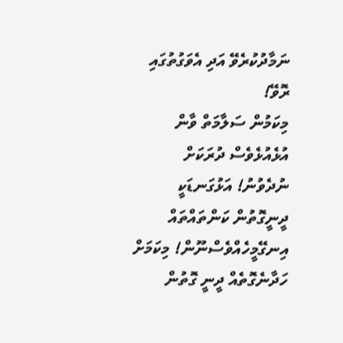ނަމާދުކުރެވޭ އަދި އެވަގުތުގައި ރޮވޭ!
މިކަމުން ސަލާމަތް ވާން އުޅެއުޅެވެސް ދުރަކަށް ނުދެވުނު! އަޅުގަނޑަކީ ދީނީގޮތުން ކަންތައްތައް އިނގޭމީހެއްވެސްނޫން! މިކަމަށް ހަދާނެގޮތެއް ދީނީ ގޮތުން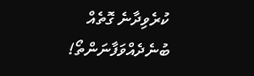ކުރެވިދާނެ ގޮތެއް ބުނެދެއްވަފާނަންތޯ!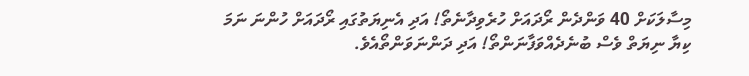މިސާލަކަށް 40 ވަންދެން ރޯދައަށް ހުރެވިދާނެތޯ! އަދި އެނިޔަތުގައި ރޯދައަށް ހުންނަ ނަމަ ކިޔާ ނިޔަތް ވެސް ބުނެދެއްވަފާނަންތޯ! އަދި ދަންނަވަންތޯއެވެ.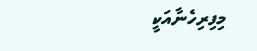މިފިރިހެނާއަކީ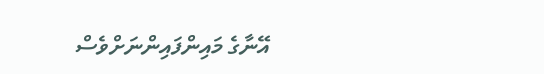އޭނާގެ މައިންފައިންނަށްވެސް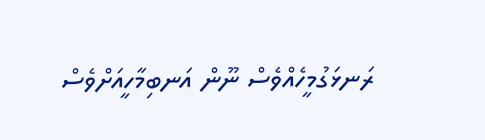ރަނޅަގުމީހެއްވެސް ނޫން އަނބިމާހީއަށްވެސް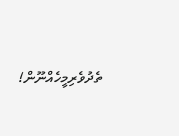ތެދުވެރިމީހެއްނޫން!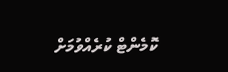ކޮމެންޓް ކުރެއްވުމަށް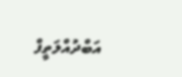އަބްދުއްލަތީފް